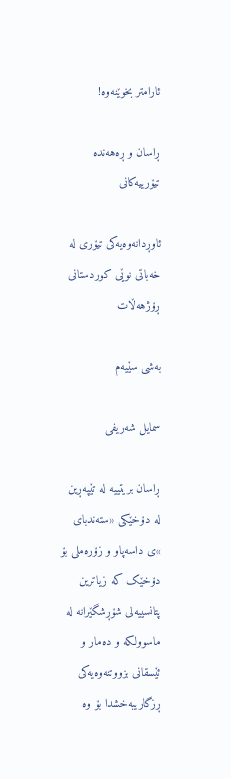ئارامتر بخوێنەوە!

ڕاسان و ڕەهەندە تیۆرییەکانی

ئاوڕدانەوەیەکی تیۆری لە خەباتی نوێی کوردستانی ڕۆژهەڵات

بەشی سێیەم

سمایل شەریفی

ڕاسان بریتییە له تێپەڕین لە دۆخێکی «ستەندبای »ی داسەپاو و زۆرەملی بۆ دۆخێک که زیاترین پتانسییەلی شۆڕشگێرانه له ماسوولکه و دەمار و ئێسقانی بزووتنەوەیەکی ڕزگاریبەخشدا بۆ وە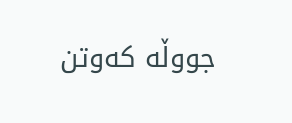جووڵە کەوتن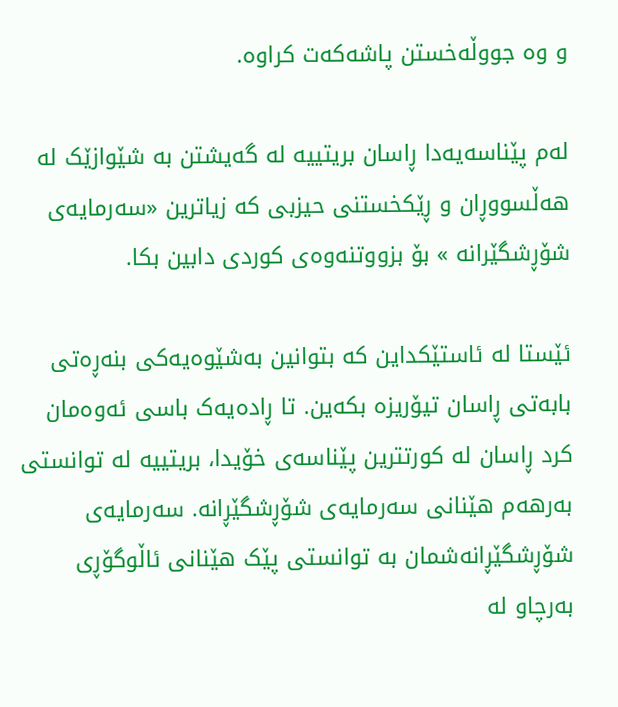و وە جووڵەخستن پاشەکەت کراوە.

لەم پێناسەیەدا ڕاسان بریتییە له گەیشتن به شێوازێک له هەڵسووڕان و ڕێکخستنی حیزبی کە زیاترین «سەرمایەی شۆڕشگێرانه » بۆ بزووتنەوەی کوردی دابین بکا.

ئێستا لە ئاستێکداین که بتوانین بەشێوەیەکی بنەڕەتی بابەتی ڕاسان تیۆریزە بکەین. تا ڕادەیەک باسی ئەوەمان کرد ڕاسان لە کورتترین پێناسەی خۆیدا، بریتییە لە توانستی بەرهەم هێنانی سەرمایەی شۆڕشگێڕانە. سەرمایەی شۆڕشگێڕانەشمان به توانستی پێک هێنانی ئاڵوگۆڕی بەرچاو لە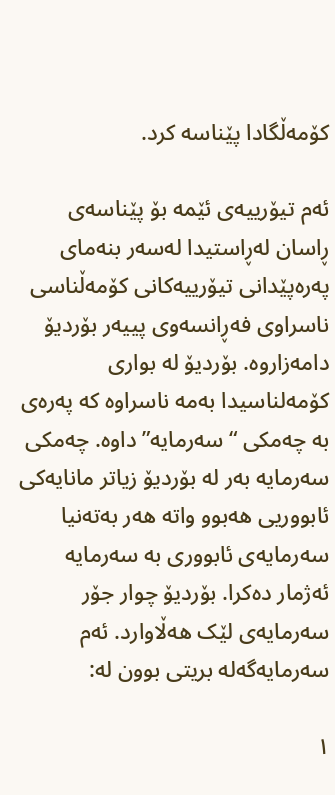کۆمەڵگادا پێناسە کرد.

ئەم تیۆرییەی ئێمە بۆ پێناسەی ڕاسان لەڕاستیدا لەسەر بنەمای پەرەپێدانی تیۆرییەکانی کۆمەڵناسی ناسراوی فەڕانسەوی پییەر بۆردیۆ دامەزاروە. بۆردیۆ لە بواری کۆمەلناسیدا بەمە ناسراوە که پەرەی به چەمکی “سەرمایە” داوە. چەمکی سەرمایە بەر لە بۆردیۆ زیاتر مانایەکی ئابووریی هەبوو واته هەر بەتەنیا سەرمایەی ئابووری بە سەرمایە ئەژمار دەکرا. بۆردیۆ چوار جۆر سەرمایەی لێک هەڵاوارد. ئەم سەرمایەگەلە بریتی بوون لە:

١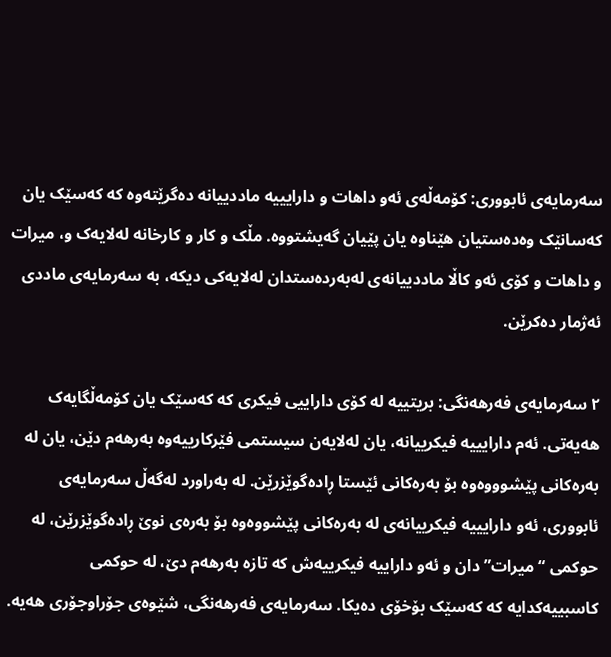سەرمایەی ئابووری: کۆمەڵەی ئەو داهات و دارایییە ماددییانە دەگرێتەوە کە کەسێک یان کەسانێک وەدەستیان هێناوە یان پێیان گەیشتووە. مڵک و کار و کارخانە لەلایەک و، میرات و داهات و کۆی ئەو کاڵا ماددییانەی لەبەردەستدان لەلایەکی دیکە، به سەرمایەی ماددی ئەژمار دەکرێن.

٢ سەرمایەی فەرهەنگی: بریتییە لە کۆی داراییی فیکری کە کەسێک یان کۆمەڵگایەک هەیەتی. ئەم دارایییە فیکرییانە، یان لەلایەن سیستمی فێرکارییەوە بەرهەم دێن، یان له بەرەکانی پێشوووەوە بۆ بەرەکانی ئێستا ڕادەگوێزرێن. لە بەراورد لەگەڵ سەرمایەی ئابووری، ئەو دارایییە فیکرییانەی لە بەرەکانی پێشووەوە بۆ بەرەی نوێ ڕادەگوێزرێن، لە حوکمی “میرات” دان و ئەو داراییە فیکرییەش کە تازە بەرهەم دێ، لە حوکمی کاسبییەکدایە کە کەسێک بۆخۆی دەیکا. سەرمایەی فەرهەنگی، شێوەی جۆراوجۆری هەیە.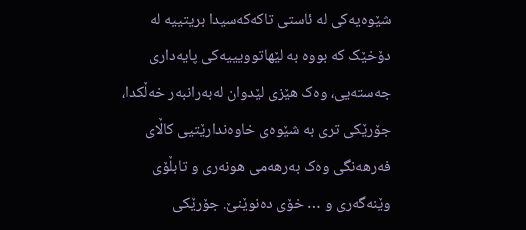شێوەیەکی لە ئاستی تاکەکەسیدا بریتییە لە دۆخێک کە بووە به لێهاتوویییەکی پایەداری جەستەیی، وەک هێزی لێدوان لەبەرانبەر خەڵکدا، جۆرێکی تری بە شێوەی خاوەندارێتیی کاڵای فەرهەنگی وەک بەرهەمی هونەری و تابڵۆی وێنەگەری و … خۆی دەنوێنێ. جۆرێکی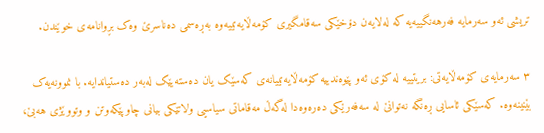تریشی ئەو سەرمایە فەرهەنگییەیە کە لەلایەن دۆخێکی سەقامگیری کۆمەڵایەتییەوە بەڕەسمی دەناسرێ وەک بڕوانامەی خوێندن.

٣ سەرمایەی کۆمەڵایەتی: بریتییە لە کۆی ئەو پێوەندییە کۆمەڵایەتییانەی کەسێک یان دەستەیێک لەبەر دەستیاندایە. با نموونەیەک بێنینەوە. کەسێکی ئاسایی ڕەنگه نەتوانێ لە سەفەرێکی دەرەوەدا لەگەڵ مەقاماتی سیاسیی ولاتێکی بیانی چاوپێکەوتن و وتووێژی هەبێ،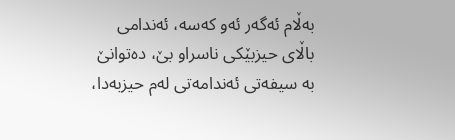بەڵام ئەگەر ئەو کەسە، ئەندامی باڵای حیزبێکی ناسراو بێ، دەتوانێ بە سیفەتی ئەندامەتی لەم حیزبەدا،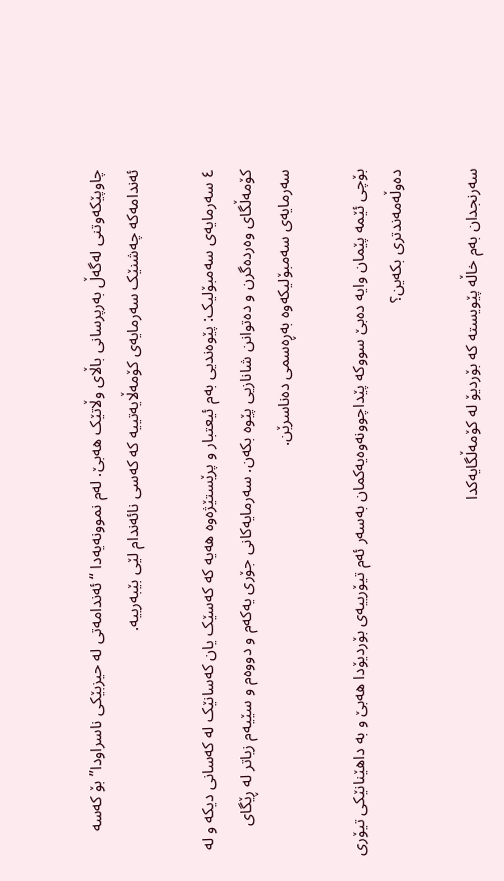چاوپێکەوتنی لەگەڵ بەرپرسانی باڵای وڵاتێک هەبێ. لەم نموونەیەدا “ئەندامەتی لە حیزبێکی ناسراودا” بۆ کەسە ئەندامەکە چەشنێک سەرمایەی کۆمەڵایەتییە کە کەسی نائەندام لێی بێبەرییە.

٤ سەرمایەی سەمبۆلیک: پێوەندیی بەم ئیعتبار و پرێستێژەوە هەیە کە کەسێک یان کەسانێک لە کەسانی دیکە و لە کۆمەڵگای وەردەگرن و دەتوانن شانازیی پێوە بکەن. سەرمایەکانی جۆری یەکەم و دووەم و سێیەم زیاتر لە ڕێگای سەرمایەی سەمبۆلیکەوە بەڕەسمی دەناسرێن.

بۆچی ئێمە پێمان وایە دەبێ سووکە پێداچوونەوەیەکمان بەسەر ئەم تیۆرییەی بۆردیۆدا هەبێ و بە داهێنانێکی تیۆری دەوڵەمەندتری بکەین؟

سەرنجدان بەم خاڵە پێویسته کە بۆردیۆ لە کۆمەڵگایەکدا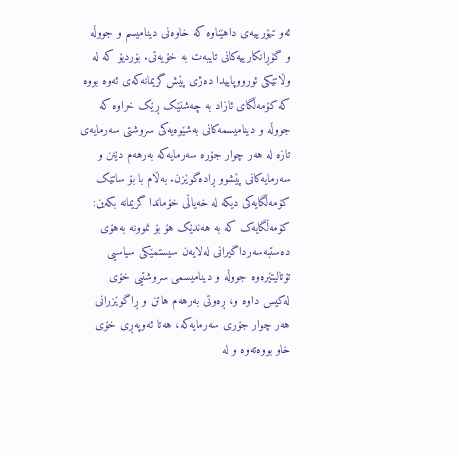ئەو تیۆرییەی داهێناوە کە خاوەنی دینامیسم و جووڵە و گۆڕانکارییەکانی تایبەت به خۆیەتی. بۆردیۆ کە لە وڵاتێکی ئورووپاییدا دەژی پێش‌گریمانەکەی ئەوە بووە کە کۆمەڵگای ئازاد بە چەشنێک ڕێک خراوە کە جووڵە و دینامیسمەکانی بەشێوەیەکی سروشتی سەرمایەی تازە لە هەر چوار جۆرە سەرمایەکە بەرهەم دێنن و سەرمایەکانی پێشوو ڕادەگوێزن. بەڵام با بۆ ساتێک کۆمەڵگایەکی دیکە لە خەیاڵی خۆماندا گریمانە بکەین: کۆمەڵگایەک کە بە هەندێک هۆ بۆ نموونە بەهۆی دەستبەسەرداگیرانی لەلایەن سیستمێکی سیاسیی تۆتالیتێرەوە جووڵە و دینامیسمی سروشتیی خۆی لەکیس داوە و، ڕەوتی بەرهەم هاتن و ڕاگوێزرانی هەر چوار جۆری سەرمایەکە، هەتا ئەوپەڕی خۆی خاو بووەتەوە و لە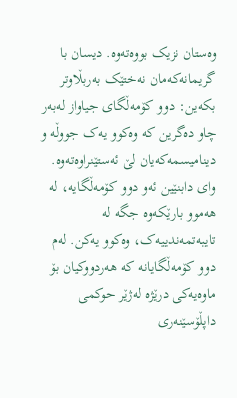وەستان نزیک بووەتەوە. دیسان با گریمانەکەمان نەختێک بەربڵاوتر بکەین: دوو کۆمەڵگای جیاواز لەبەر چاو دەگرین کە وەکوو یەک جووڵە و دینامیسمەکەیان لێ ئەستێنراوەتەوە. وای دابنێین ئەو دوو کۆمەڵگایە، لە هەموو بارێکەوە جگە لە تایبەتمەندییەک، وەکوو یەکن. لەم دوو کۆمەڵگایانە کە هەردووکیان بۆ ماوەیەکی درێژە لەژێر حوکمی داپڵۆسێنەری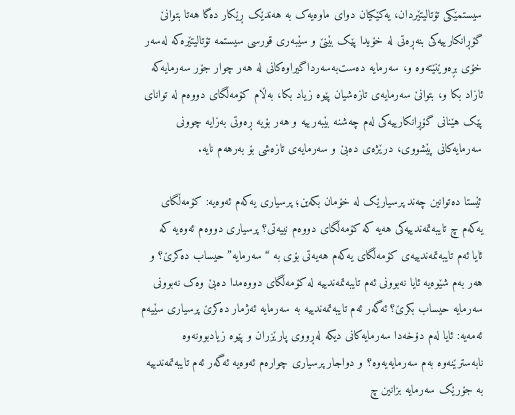سیستمێکی تۆتالیتێردان، یەکێکیان دوای ماوەیەک بە هەندێک ڕێکار دەگا هەتا بتوانێ گۆڕانکارییەکی بنەڕەتی لە خۆیدا پێک بێنێ و سێبەری قورسی سیستمە تۆتالیتێرەکە لەسەر خۆی بڕەوێنێتەوە و، سەرمایە دەست‌بەسەرداگیراوەکانی لە هەر چوار جۆر سەرمایەکە ئازاد بکا و، بتوانێ سەرمایەی تازەشیان پێوە زیاد بکا، بەڵام کۆمەڵگای دووەم لە توانای پێک هێنانی گۆڕانکارییەکی لەم چەشنه بێبەرییە و هەر بۆیە ڕەوتی بەزایە چوونی سەرمایەکانی پێشووی، درێژەی دەبێ و سەرمایەی تازەشی بۆ بەرهەم نایه.

ئێستا دەتوانین چەند پرسیارێک لە خۆمان بکەین؛ پرسیاری یەکەم ئەوەیە: کۆمەڵگای یەکەم چ تایبەتمەندییەکی هەیە کە کۆمەڵگای دووەم نییەتی؟ پرسیاری دووەم ئەوەیە کە ئایا ئەم تایبەتمەندییەی کۆمەڵگای یەکەم هەیەتی بۆی بە “سەرمایە” حیساب دەکرێ؟ و هەر بەم شێوەیە ئایا نەبوونی ئەم تایبەتمەندییە له کۆمەڵگای دووەمدا دەبێ وەک نەبوونی سەرمایە حیساب بکرێ؟ ئەگەر ئەم تایبەتمەندییە بە سەرمایە ئەژمار دەکرێ پرسیاری سێیەم ئەمەیە: ئایا لەم دۆخەدا سەرمایەکانی دیکە لەڕووی پارێزران و پێوە زیادبوونەوە نابەسترێنەوە بەم سەرمایەیەوە؟ و دواجار پرسیاری چوارەم ئەوەیە ئەگەر ئەم تایبەتمەندییە به جۆرێک سەرمایە بزانین چ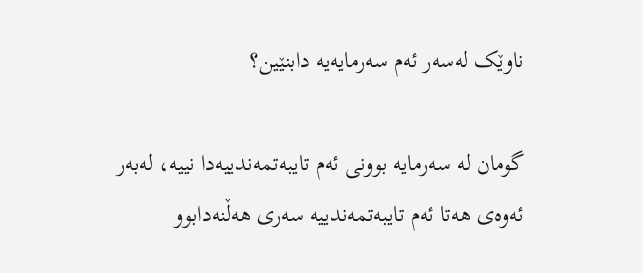ناوێک لەسەر ئەم سەرمایەیە دابنێین؟

گومان لە سەرمایە بوونی ئەم تایبەتمەندییەدا نییە، لەبەر ئەوەی هەتا ئەم تایبەتمەندییە سەری هەڵنەدابوو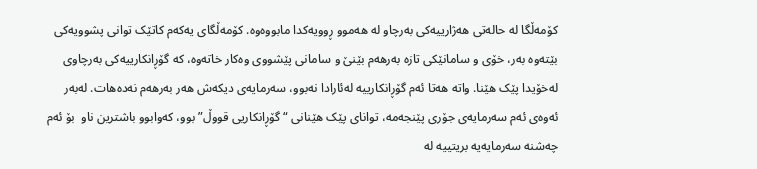کۆمەڵگا لە حالەتی هەژارییەکی بەرچاو لە هەموو ڕوویەکدا مابووەوە. کۆمەڵگای یەکەم کاتێک توانی پشوویەکی بێتەوە بەر، خۆی و سامانێکی تازە بەرهەم بێنێ و سامانی پێشووی وەکار خاتەوە، کە گۆڕانکارییەکی بەرچاوی لەخۆیدا پێک هێنا. واتە هەتا ئەم گۆڕانکارییە لەئارادا نەبوو، سەرمایەی دیکەش هەر بەرهەم نەدەهات. لەبەر ئەوەی ئەم سەرمایەی جۆری پێنجەمە، توانای پێک هێنانی “گۆڕانکاریی قووڵ” بوو، کەوابوو باشترین ناو  بۆ ئەم چەشنە سەرمایەیە بریتییە لە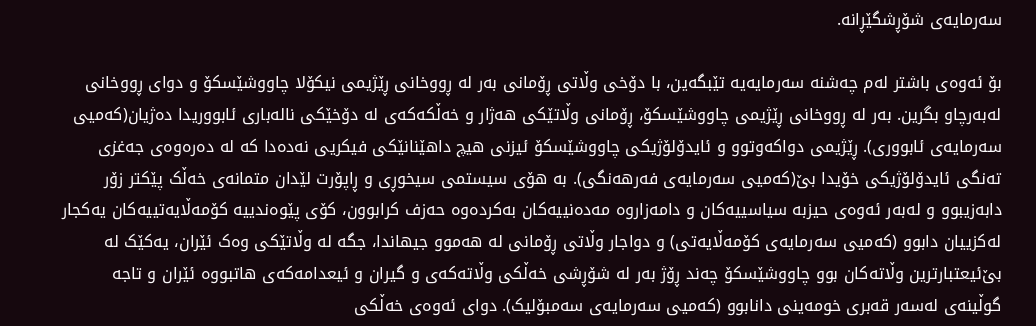سەرمایەی شۆڕشگێڕانە.

بۆ ئەوەی باشتر لەم چەشنە سەرمایەیە تێبگەین، با دۆخی وڵاتی ڕۆمانی بەر لە ڕووخانی ڕێژیمی نیکۆلا چاووشێسکۆ و دوای ڕووخانی لەبەرچاو بگرین. بەر لە ڕووخانی ڕێژیمی چاووشێسکۆ، ڕۆمانی وڵاتێکی هەژار و خەڵکەکەی لە دۆخێکی نالەباری ئابووریدا دەژیان(کەمیی سەرمایەی ئابووری). ڕێژیمی دواکەوتوو و ئایدۆلۆژیکی چاووشێسکۆ ئیزنی هیچ داهێنانێکی فیکریی نەدەدا کە لە دەرەوەی جەغزی تەنگی ئایدۆلۆژیکی خۆیدا بێ(کەمیی سەرمایەی فەرهەنگی). بە هۆی سیستمی سیخوڕی و ڕاپۆرت لێدان متمانەی خەڵک پێکتر زۆر دابەزیبوو و لەبەر ئەوەی حیزبە سیاسییەکان و دامەزاروە مەدەنییەکان بەکردەوە حەزف کرابوون، کۆی پێوەندییە کۆمەڵایەتییەکان یەکجار لەکزییان دابوو (کەمیی سەرمایەی کۆمەڵایەتی) و دواجار وڵاتی ڕۆمانی لە هەموو جیهاندا، جگه لە وڵاتێکی وەک ئێران، یەکێک لە بێ‌ئیعتبارترین وڵاتەکان بوو چاووشێسکۆ چەند ڕۆژ بەر لە شۆڕشی خەڵکی وڵاتەکەی و گیران و ئیعدامەکەی هاتبووە ئێران و تاجە گوڵینەی لەسەر قەبری خومەینی دانابوو (کەمیی سەرمایەی سەمبۆلیک). دوای ئەوەی خەڵکی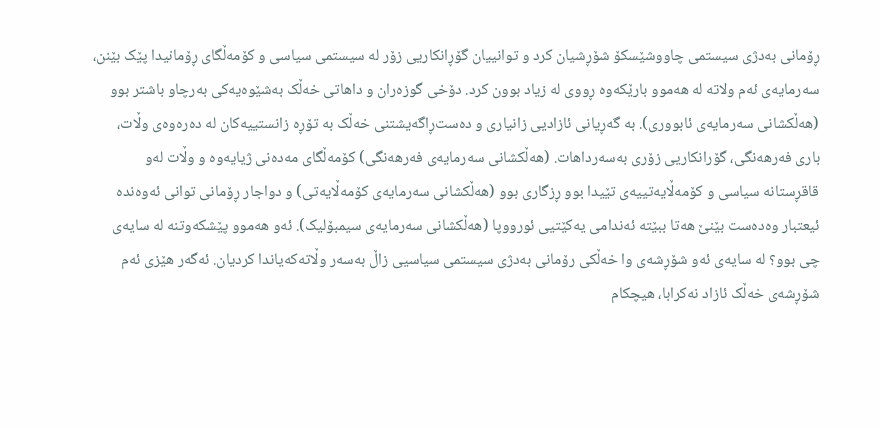ڕۆمانی بەدژی سیستمی چاووشێسکۆ شۆڕشیان کرد و توانییان گۆڕانکاریی زۆر لە سیستمی سیاسی و کۆمەڵگای ڕۆمانیدا پێک بێنن، سەرمایەی ئەم ولاتە لە هەموو بارێکەوە ڕووی لە زیاد بوون کرد. دۆخی گوزەران و داهاتی خەڵک بەشێوەیەکی بەرچاو باشتر بوو (هەڵکشانی سەرمایەی ئابووری). بە گەڕیانی ئازادیی زانیاری و دەست‌ڕاگەیشتنی خەڵک به تۆڕه زانستییەکان لە دەرەوەی وڵات، باری فەرهەنگی، گۆرانکاریی زۆری بەسەرداهات. (هەڵکشانی سەرمایەی فەرهەنگی) کۆمەڵگای مەدەنی ژیایەوە و وڵات لەو قاقڕستانە سیاسی و کۆمەڵایەتییەی تێیدا بوو ڕزگاری بوو (هەڵکشانی سەرمایەی کۆمەڵایەتی) و دواجار ڕۆمانی توانی ئەوەندە ئیعتبار وەدەست بێنێ هەتا ببێتە ئەندامی یەکێتیی ئورووپا (هەڵکشانی سەرمایەی سیمبۆلیک). ئەو هەموو پێشکەوتنە لە سایەی چی بوو؟ لە سایەی ئەو شۆڕشەی وا خەڵکی رۆمانی بەدژی سیستمی سیاسیی زاڵ بەسەر وڵاتەکەیاندا کردیان. ئەگەر هێزی ئەم شۆڕشەی خەڵک ئازاد نەکرابا، هیچکام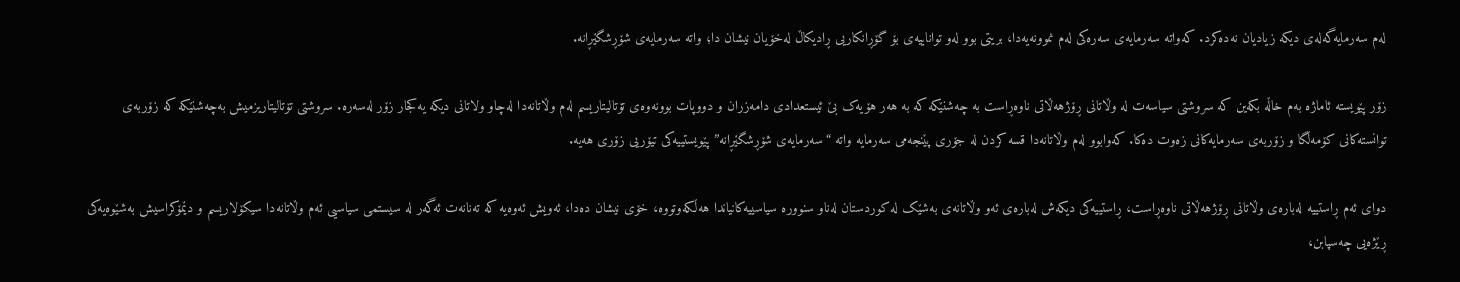لەم سەرمایەگەلەی دیکە زیادیان نەدەکرد. کەواتە سەرمایەی سەرەکی لەم نموونەیەدا، بریتی بوو لەو تواناییەی بۆ گۆڕانکاریی ڕادیکاڵ لەخۆیان نیشان دا؛ واتە سەرمایەی شۆڕشگێڕانە.

زۆر پێویستە ئاماژە بەم خاڵە بکەین کە سروشتی سیاسەت لە وڵاتانی ڕۆژهەڵاتی ناوەڕاست بە چەشنێکه کە بە هەر هۆیەک بێ ئیستعدادی دامەزران و دووپات بوونەوەی تۆتالیتاریسم لەم وڵاتانەدا لەچاو ولاتانی دیکە یەکجار زۆر لەسەرە. سروشتی تۆتالیتاریزمیش بەچەشنێکه کە زۆربەی توانستەکانی کۆمەڵگا و زۆربەی سەرمایەکانی زەوت دەکا. کەوابوو لەم وڵاتانەدا قسە کردن لە جۆری پێنجەمی سەرمایە واتە “سەرمایەی شۆڕشگێڕانە” پێویستییەکی تیۆریی زۆری هەیە.

دوای ئەم ڕاستییە لەبارەی وڵاتانی ڕۆژهەڵاتی ناوەڕاست، ڕاستییەکی دیکەش لەبارەی ئەو وڵاتانەی بەشێک لە کوردستان لەناو سنوورە سیاسییەکانیاندا هەڵکەوتووە، خۆی نیشان دەدا، ئەویش ئەوەیە کە تەنانەت ئەگەر لە سیستمی سیاسیی ئەم وڵاتانەدا سیکۆلاریسم و دێمۆکراسیش بەشێوەیەکی ڕێژەیی چەسپابن،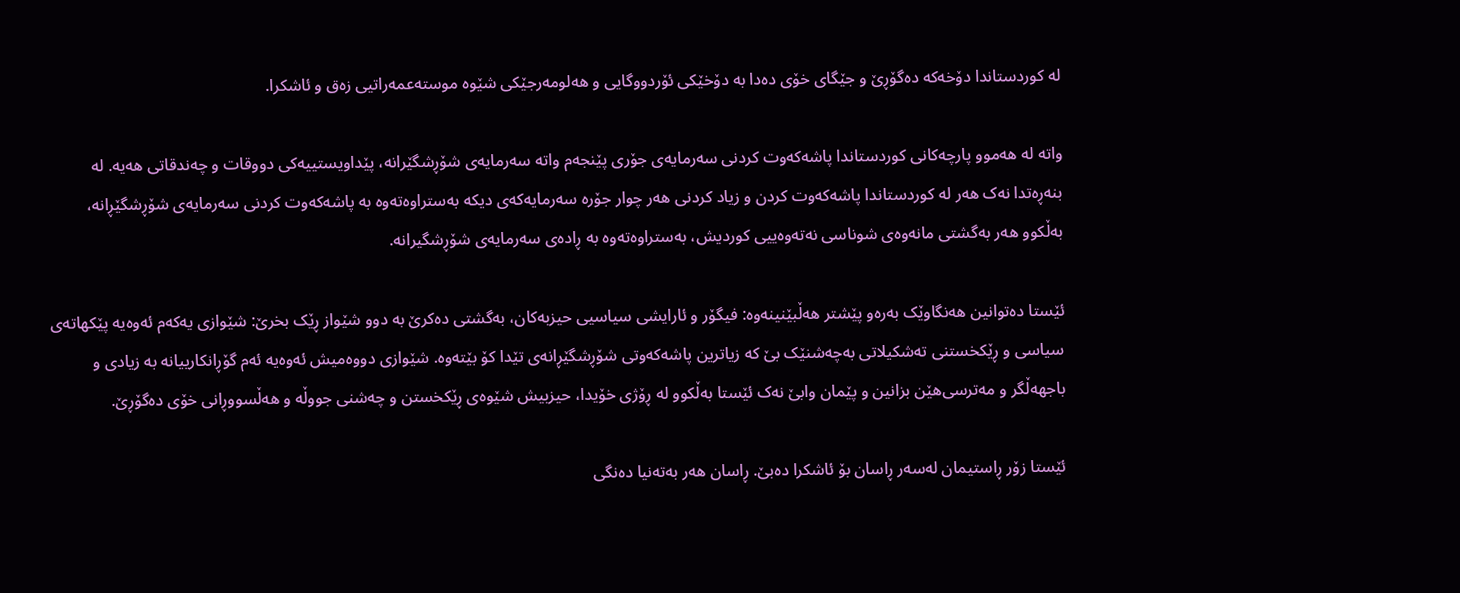لە کوردستاندا دۆخەکە دەگۆڕێ و جێگای خۆی دەدا بە دۆخێکی ئۆردووگایی و هە‌لومەرجێکی شێوە موستەعمەراتیی زەق و ئاشکرا.

واتە لە هەموو پارچەکانی کوردستاندا پاشەکەوت کردنی سەرمایەی جۆری پێنجەم واتە سەرمایەی شۆڕشگێرانە، پێداویستییەکی دووقات و چەندقاتی هەیە. لە بنەڕەتدا نەک هەر لە کوردستاندا پاشەکەوت کردن و زیاد کردنی هەر چوار جۆرە سەرمایەکەی دیکە بەستراوەتەوە به پاشەکەوت کردنی سەرمایەی شۆڕشگێڕانه، بەڵکوو هەر بەگشتی مانەوەی شوناسی نەتەوەییی کوردیش، بەستراوەتەوە بە ڕادەی سەرمایەی شۆڕشگیرانە.

ئێستا دەتوانین هەنگاوێک بەرەو پێشتر هەڵبێنینەوە: فیگۆر و ئارایشی سیاسیی حیزبەکان، بەگشتی دەکرێ بە دوو شێواز ڕێک بخرێ: شێوازی یەکەم ئەوەیە پێکهاتەی سیاسی و ڕێکخستنی تەشکیلاتی بەچەشنێک بێ کە زیاترین پاشەکەوتی شۆڕشگێڕانەی تێدا کۆ بێتەوە. شێوازی دووەمیش ئەوەیە ئەم گۆڕانکارییانە بە زیادی و باجهەڵگر و مەترسی‌هێن بزانین و پێمان وابێ نەک ئێستا بەڵكوو لە ڕۆژی خۆیدا، حیزبیش شێوەی ڕێکخستن و چەشنی جووڵە و هەڵسووڕانی خۆی دەگۆڕێ.

ئێستا زۆر ڕاستیمان لەسەر ڕاسان بۆ ئاشکرا دەبێ. ڕاسان هەر بەتەنیا دەنگی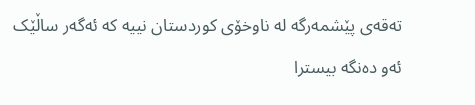تەقەی پێشمەرگە لە ناوخۆی کوردستان نییە کە ئەگەر ساڵێک ئەو دەنگه بیسترا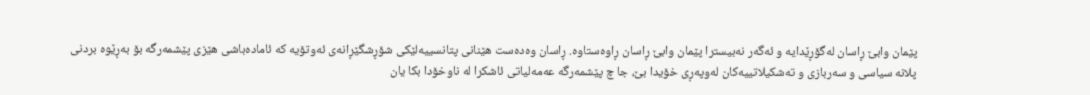پێمان وابێ ڕاسان لەگۆڕێدایە و ئەگەر نەبیسترا پێمان وابێ ڕاسان ڕاوەستاوە. ڕاسان وەدەست هێنانی پتانسییەلێکی شۆڕشگێڕانەی ئەوتۆیە کە ئامادەباشی هێزی پێشمەرگە بۆ بەڕێوە بردنی پلانە سیاسی و سەربازی و تەشکیلاتییەکان لەوپەڕی خۆیدا بێ، جا چ پێشمەرگە عەمەلیاتی ئاشکرا لە ناوخۆدا بکا یان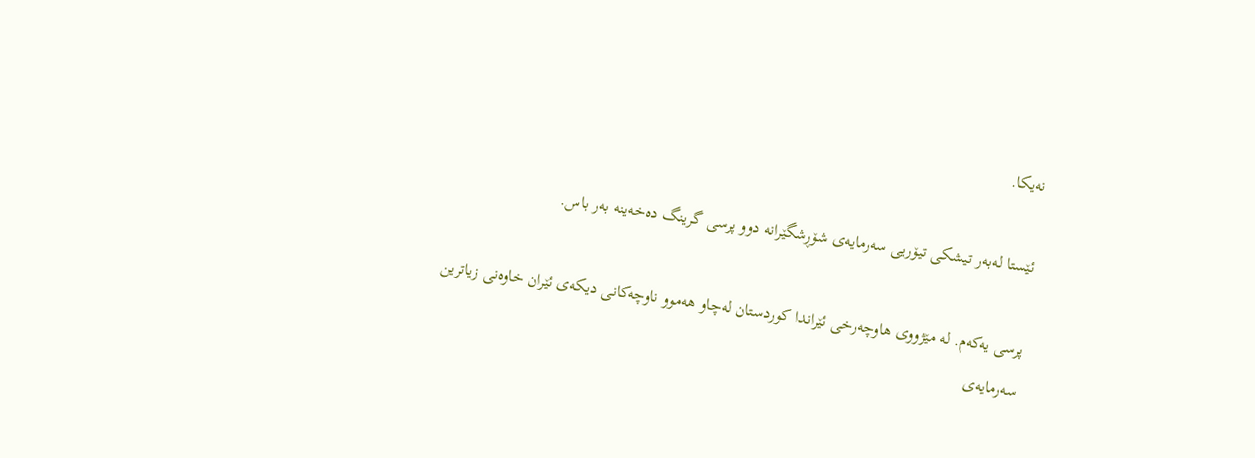نەیکا.

ئێستا لەبەر تیشکی تیۆریی سەرمایەی شۆڕشگێرانە دوو پرسی گرینگ دەخەینە بەر باس.

پرسی یەکەم. لە مێژووی هاوچەرخی ئێراندا کوردستان لەچاو هەموو ناوچەکانی دیکەی ئێران خاوەنی زیاترین سەرمایەی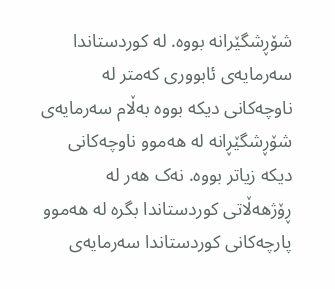شۆڕشگێرانە بووە. لە کوردستاندا سەرمایەی ئابووری کەمتر لە ناوچەکانی دیکە بووە بەڵام سەرمایەی شۆڕشگێڕانە لە هەموو ناوچەکانی دیکە زیاتر بووە. نەک هەر لە ڕۆژهەڵاتی کوردستاندا بگرە لە هەموو پارچەکانی کوردستاندا سەرمایەی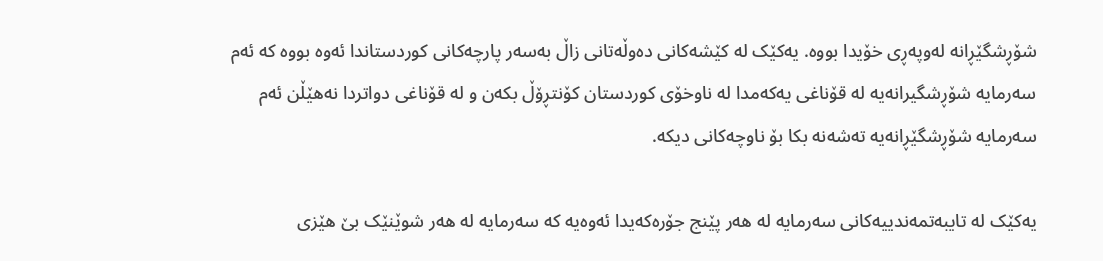شۆڕشگێڕانە لەوپەڕی خۆیدا بووە. یەکێک لە کێشەکانی دەوڵەتانی زاڵ بەسەر پارچەکانی کوردستاندا ئەوە بووە کە ئەم سەرمایە شۆڕشگیرانەیە لە قۆناغی یەکەمدا لە ناوخۆی کوردستان کۆنتڕۆڵ بکەن و لە قۆناغی دواتردا نەهێڵن ئەم سەرمایە شۆڕشگێڕانەیە تەشەنە بکا بۆ ناوچەکانی دیکە.

یەکێک لە تایبەتمەندییەکانی سەرمایە لە هەر پێنج جۆرەکەیدا ئەوەیە کە سەرمایە لە هەر شوێنێک بێ هێزی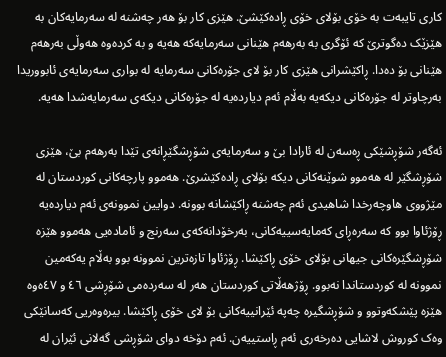کاری تایبەت بە خۆی بۆلای خۆی ڕادەکێشێ. هێزی کار بۆ هەر چەشنە لە سەرمایەکان به هێزێک دەگوترێ کە ئۆگری بە بەرهەم هێنانی سەرمایەکە هەیە و به کردەوە هەوڵی بەرهەم هێنانی بۆ دەدا. ڕاکێشرانی هێزی کار بۆ لای جۆرەکانی سەرمایە لە بواری سەرمایەی ئابووریدا بەرچاوتر لە جۆرەکانی دیکەیە بەڵام ئەم دیاردەیە لە جۆرەکانی دیکەی سەرمایەشدا هەیە.

ئەگەر شۆڕشێکی ڕەسەن لە ئارادا بێ و سەرمایەی شۆڕشگێڕانەی تێدا بەرهەم بێ، هێزی شۆڕشگێر لە هەموو شوێنەکانی دیکە بۆلای ڕادەکێشرێ. هەموو پارچەکانی کوردستان لە مێژووی هاوچەرخدا شاهیدی ئەم چەشنه ڕاكێشانه بوونه. دوایین نموونەی ئەم دیاردەیە ڕۆژئاوا بوو کە سەرەڕای کەمایەسییەکانی، بەرخۆدانەکەی سەرنج و ئامادەیی هەموو هێزە شۆڕشگێرەکانی جیهانی بۆلای خۆی ڕاکێشا. ڕۆژئاوا تازەترین نموونە بوو بەڵام یەکەمین نموونە لە کوردستاندا نەبوو. ڕۆژهەڵاتی کوردستان هەر لە سەردەمی شۆڕشی ٤٦ و ٤٧ەوە هێزە پێشکەوتوو و شۆڕشگیرە چەپە ئێرانییەکانی بۆ لای خۆی ڕاکێشا. بیرەوەریی کەسانێکی وەک کوروش لاشایی دەرخەری ئەم ڕاستییەن. ئەم دۆخە دوای شۆڕشی گەلانی ئێران لە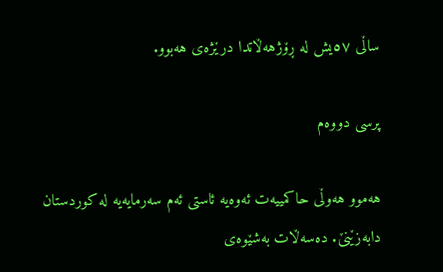ساڵی ٥٧یش لە ڕۆژهەڵاتدا درێژەی هەبوو.

پرسی دووەم

هەموو هەوڵی حاکمییەت ئەوەیە ئاستی ئەم سەرمایەیە لە کوردستان دابەزێنێ. دەسەڵات بەشێوەی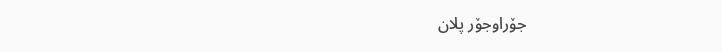جۆراوجۆر پلان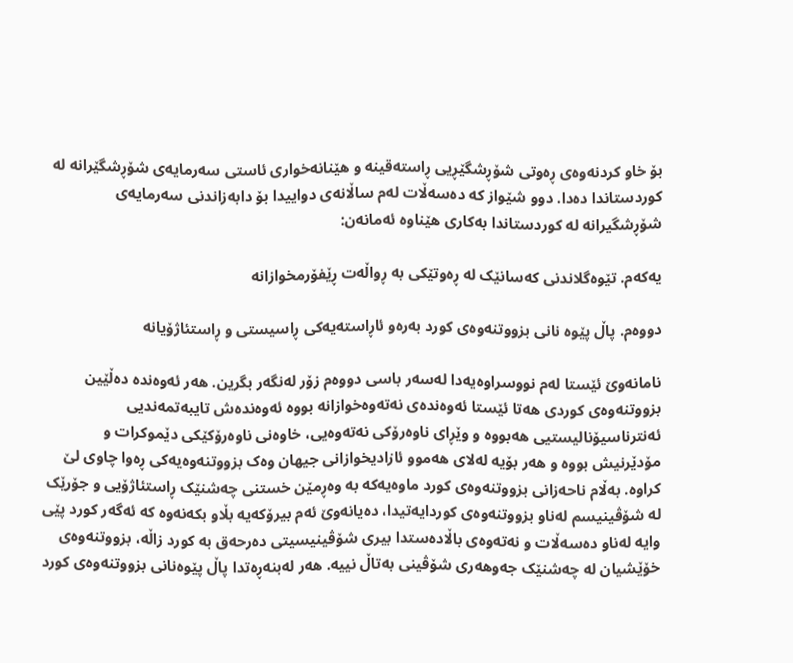بۆ خاو کردنەوەی ڕەوتی شۆڕشگێڕیی ڕاستەقینە و هێنانەخواری ئاستی سەرمایەی شۆڕشگێرانە لە کوردستاندا دەدا. دوو شێواز کە دەسەڵات لەم ساڵانەی دواییدا بۆ دابەزاندنی سەرمایەی شۆڕشگیرانە لە کوردستاندا بەکاری هێناوە ئەمانەن:

یەکەم. تێوەگلاندنی کەسانێک لە ڕەوتێکی بە ڕواڵەت ڕێفۆرمخوازانه

دووەم. پاڵ پێوە نانی بزووتنەوەی کورد بەرەو ئاڕاستەیەکی ڕاسیستی و ڕاستئاژۆیانە

نامانەوێ ئێستا لەم نووسراوەیەدا لەسەر باسی دووەم زۆر لەنگەر بگرین. هەر ئەوەندە دەڵێین بزووتنەوەی کوردی هەتا ئێستا ئەوەندەی نەتەوەخوازانە بووە ئەوەندەش تایبەتمەندیی ئەنترناسیۆنالیستیی هەبووە و وێڕای ناوەرۆکی نەتەوەیی، خاوەنی ناوەرۆکێکی دێموکرات و مۆدێرنیش بووە و هەر بۆیە لەلای هەموو ئازادیخوازانی جیهان وەک بزووتنەوەیەکی ڕەوا چاوی لێ کراوە. بەڵام ناحەزانی بزووتنەوەی کورد ماوەیەکه به وەڕمێن خستنی چەشنێک ڕاستئاژۆیی و جۆرێک لە شۆڤینیسم لەناو بزووتنەوەی کوردایەتیدا، دەیانەوێ ئەم بیرۆکەیە بڵاو بکەنەوە کە ئەگەر کورد پێی وایە لەناو دەسەڵات و نەتەوەی باڵادەستدا بیری شۆڤینیسیتی دەرحەق به کورد زاڵە، بزووتنەوەی خۆێشیان لە چەشنێک جەوهەری شۆڤینی بەتاڵ نییە. هەر لەبنەڕەتدا پاڵ پێوەنانی بزووتنەوەی کورد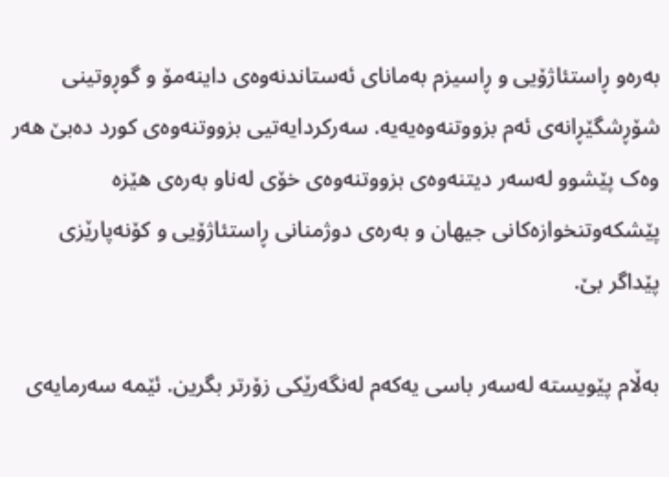بەرەو ڕاستئاژۆیی و ڕاسیزم بەمانای ئەستاندنەوەی داینەمۆ و گوڕوتینی شۆڕشگێڕانەی ئەم بزووتنەوەیەیە. سەرکردایەتیی بزووتنەوەی کورد دەبێ هەر وەک پێشوو لەسەر دیتنەوەی بزووتنەوەی خۆی لەناو بەرەی هێزە پێشکەوتنخوازەکانی جیهان و بەرەی دوژمنانی ڕاستئاژۆیی و کۆنەپارێزی پێداگر بێ.

بەڵام پێویستە لەسەر باسی یەکەم لەنگەرێکی زۆرتر بگرین. ئێمە سەرمایەی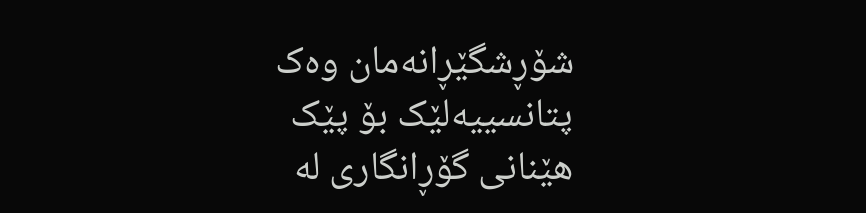شۆڕشگێڕانەمان وەک پتانسییەلێک بۆ پێک هێنانی گۆڕانگاری لە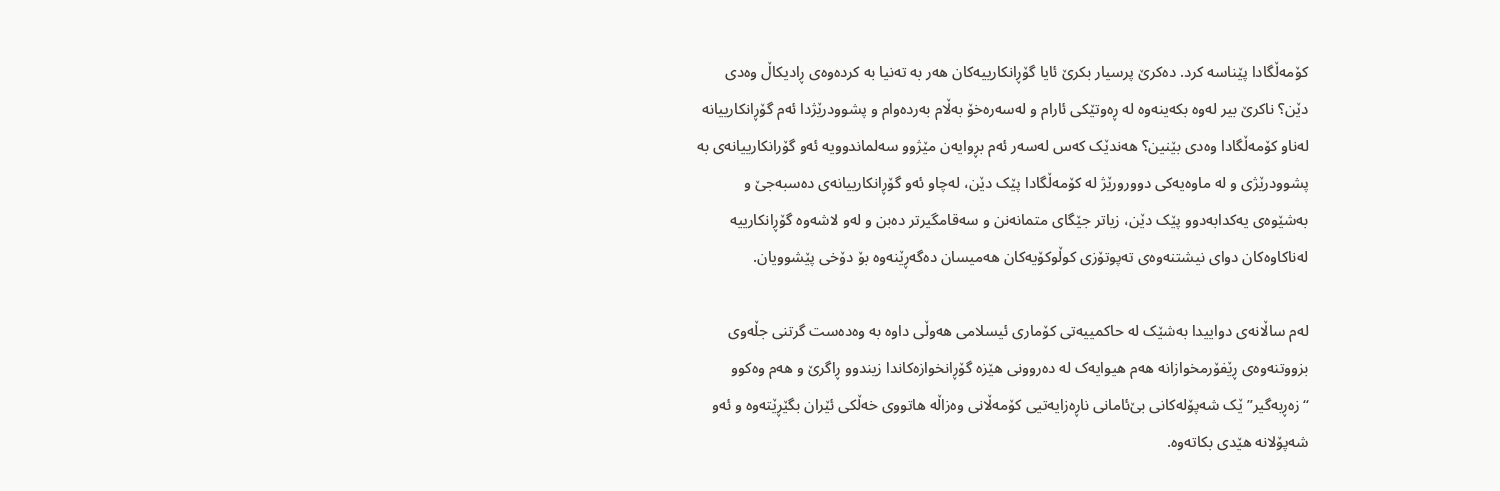کۆمەڵگادا پێناسە کرد. دەکرێ پرسیار بکرێ ئایا گۆڕانکارییەکان هەر بە تەنیا به کردەوەی ڕادیکاڵ وەدی دێن؟ ناکرێ بیر لەوە بکەینەوە لە ڕەوتێکی ئارام و لەسەرەخۆ بەڵام بەردەوام و پشوودرێژدا ئەم گۆڕانکارییانە لەناو کۆمەڵگادا وەدی بێنین؟ هەندێک کەس لەسەر ئەم بڕوایەن مێژوو سەلماندوویه ئەو گۆرانکارییانەی بە پشوودرێژی و لە ماوەیەکی دوورورێژ لە کۆمەڵگادا پێک دێن، لەچاو ئەو گۆڕانکارییانەی دەسبەجێ و بەشێوەی یەکدابەدوو پێک دێن، زیاتر جێگای متمانەنن و سەقامگیرتر دەبن و لەو لاشەوە گۆڕانکارییه لەناکاوەکان دوای نیشتنەوەی تەپوتۆزی کوڵوکۆیەکان هەمیسان دەگەڕێنەوە بۆ دۆخی پێشوویان.

لەم ساڵانەی دواییدا بەشێک لە حاکمییەتی کۆماری ئیسلامی هەوڵی داوە بە وەدەست گرتنی جڵەوی بزووتنەوەی ڕێفۆرمخوازانه هەم هیوایەک لە دەروونی هێزە گۆڕانخوازەکاندا زیندوو ڕاگرێ و هەم وەکوو “زەڕبەگیر”ێک شەپۆلەکانی بێ‌ئامانی ناڕەزایەتیی کۆمەڵانی وەزاڵە هاتووی خەڵکی ئێران بگێڕێتەوە و ئەو شەپۆلانه هێدی بکاتەوە.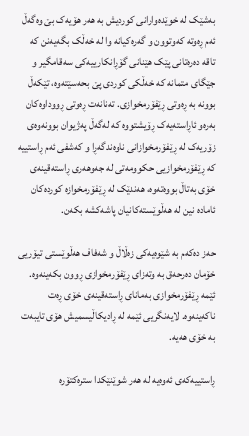بەشێک لە خوێدەوارانی کوردیش به هەر هۆیەک بێ وەگەڵ ئەم ڕەوتە کەوتوون و گەرەکیانە وا لە خەڵک بگەیەنن کە تاقە دەرەتانی پێک هێنانی گۆڕانکارییەکی سەقامگیر و جێگای متمانە کە خەڵکی کوردی پێ بحەسێتەوە، تێکەڵ بوونه به ڕەوتی ڕێفۆرمخوازی. تەنانەت ڕەوتی ڕووداوەکان بەرەو ئاڕاستەیەک ڕۆیشتووە کە لەگەڵ پەژیوان بوونەوەی زۆریەک لە ڕێفۆرمخوازانی ناوەندگەڕا و کەشفی ئەم ڕاستییە کە ڕێفۆرمخوازیی حکوومەتی لە جەوهەری ڕاستەقینەی خۆی بەتاڵ بووەتەوە، هەندێک لە ڕێفۆرمخوازە کوردەکان ئامادە نین لە هەڵوێستەکانیان پاشەکشە بکەن.

حەز دەکەم بە شێوەیەکی زەڵاڵ و شەفاف هەڵوێستی تیۆریی خۆمان دەرحەق به وتەزای ڕێفۆرمخوازی ڕوون بکەینەوە. ئێمە ڕێفۆرمخوازی بەمانای ڕاستەقینەی خۆی ڕەت ناکەینەوە. لایەنگریی ئێمە لە ڕادیکاڵیسمیش هۆی تایبەت به خۆی هەیە.

ڕاستییەکەی ئەوەیە لە هەر شوێنێکدا سترەکتۆرە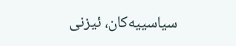سیاسییەکان، ئیزنی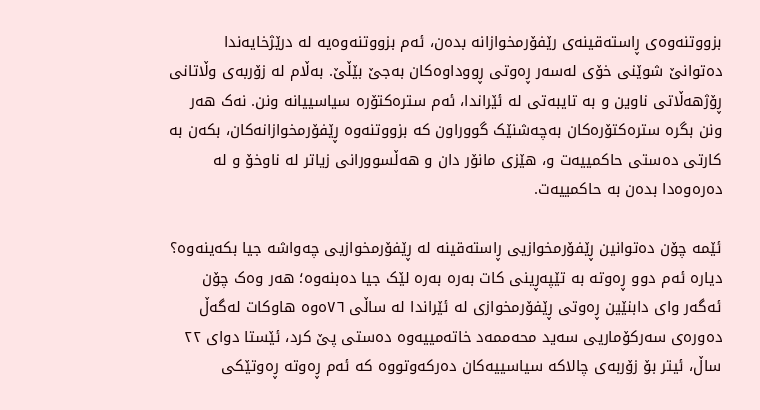بزووتنەوەی ڕاستەقینەی رێفۆرمخوازانه بدەن، ئەم بزووتنەوەیە لە درێژخایەندا دەتوانێ شوێنی خۆی لەسەر ڕەوتی ڕووداوەکان بەجێ بێڵێ. بەڵام لە زۆربەی وڵاتانی ڕۆژهەڵاتی ناوین و بە تایبەتی لە ئێراندا، ئەم سترەکتۆرە سیاسییانە ونن. نەک هەر ونن بگرە سترەکتۆرەکان بەچەشنێک گووراون کە بزووتنەوە ڕێفۆرمخوازانەکان، بکەن به کارتی دەستی حاکمییەت و، هێزی مانۆر دان و هەڵسوورانی زیاتر لە ناوخۆ و له دەرەوەدا بدەن به حاکمییەت.

ئێمە چۆن دەتوانین ڕێفۆرمخوازیی ڕاستەقینە لە ڕێفۆرمخوازیی چەواشە جیا بکەینەوە؟ دیارە ئەم دوو ڕەوتە به تێپەڕینی کات بەرە بەرە لێک جیا دەبنەوە؛ هەر وەک چۆن ئەگەر وای دابنێین ڕەوتی ڕێفۆرمخوازی لە ئێراندا لە ساڵی ٧٦ەوە هاوکات لەگەڵ دەورەی سەرکۆماریی سەید محەممەد خاتەمییەوە دەستی پێ کرد، ئێستا دوای ٢٢ ساڵ، ئیتر بۆ زۆربەی چالاکە سیاسییەکان دەرکەوتووە کە ئەم ڕەوتە ڕەوتێکی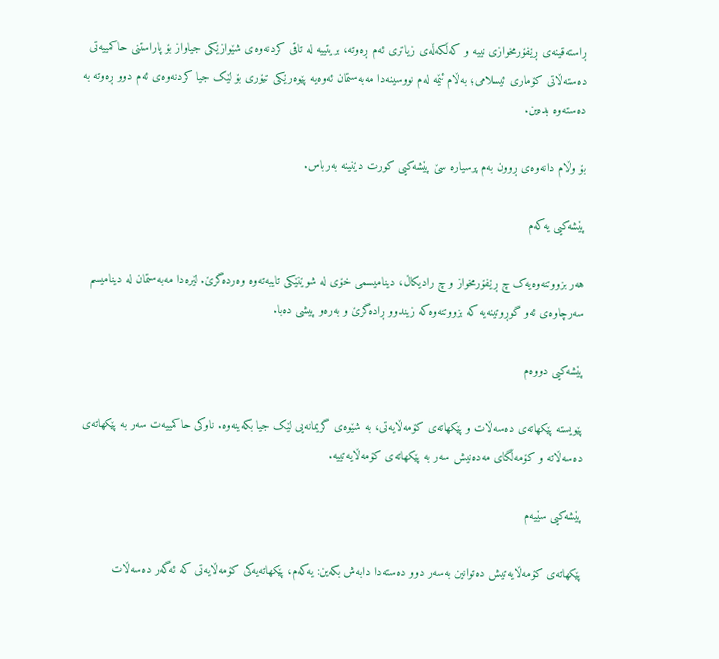ڕاستەقینەی ڕێفۆرمخوازی نییە و کەڵکەڵەی زیاتری ئەم ڕەوتە، بریتییە لە تاقی کردنەوەی شێوازێکی جیاواز بۆ پاراستنی حاکمییەتی دەستەڵاتی کۆماری ئیسلامی؛ بەڵام ئێمە لەم نووسینەدا مەبەستمان ئەوەیە پێوەرێکی تیۆری بۆ لێک جیا کردنەوەی ئەم دوو ڕەوتە بە دەستەوە بدەین.

بۆ وڵام دانەوەی ڕوون بەم پرسیارە سێ پێشەکیی کورت دێنینە بەرباس.

پێشەکیی یەکەم

هەر بزووتنەوەیەک چ ڕێفۆرمخواز و چ رادیکاڵ، دینامیسمی خۆی لە شوێنێکی تایبەتەوە وەردەگرێ. لێرەدا مەبەستمان لە دینامیسم سەرچاوەی ئەو گوڕوتینەیە کە بزووتنەوەکە زیندوو ڕادەگرێ و بەرەو پیشی دەبا.

پێشەکیی دووەم

پێویستە پێکهاتەی دەسەڵات و پێکهاتەی کۆمەڵایەتی، به شێوەی گریمانەیی لێک جیا بکەینەوە. ناوکی حاکمییەت سەر به پێکهاتەی دەسەڵاتە و کۆمەڵگای مەدەنیش سەر به پێکهاتەی کۆمەڵایەتییە.

پێشەکیی سێیەم

پێکهاتەی کۆمەڵایەتیش دەتوانین بەسەر دوو دەستەدا دابەش بکەین: یەکەم، پێکهاتەیەکی کۆمەڵایەتی کە ئەگەر دەسەڵات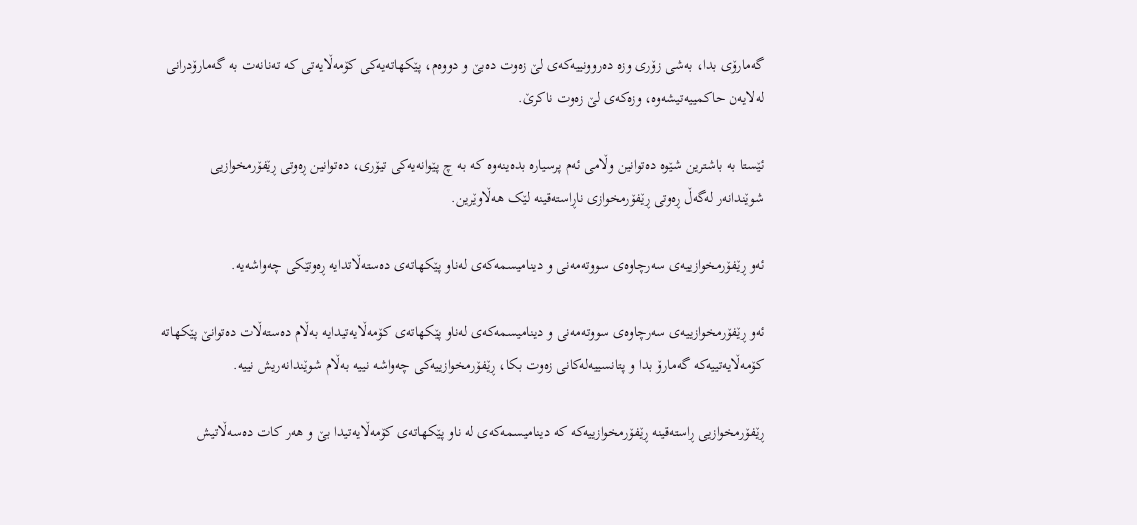گەمارۆی بدا، بەشی زۆری وزە دەروونییەکەی لێ زەوت دەبێ و دووەم، پێکهاتەیەکی کۆمەڵایەتی کە تەنانەت به گەمارۆدرانی لەلایەن حاکمییەتیشەوە، وزەکەی لێ زەوت ناکرێ.

ئێستا به باشترین شێوە دەتوانین وڵامی ئەم پرسیارە بدەینەوە که به چ پێوانەیەکی تیۆری، دەتوانین ڕەوتی ڕێفۆرمخوازیی شوێندانەر لەگەڵ ڕەوتی ڕێفۆرمخوازی ناڕاستەقینە لێک هەڵاوێرین.

ئەو ڕێفۆرمخوازییەی سەرچاوەی سووتەمەنی و دینامیسمەکەی لەناو پێکهاتەی دەستەڵاتدایە ڕەوتێکی چەواشەیە.

ئەو ڕێفۆرمخوازییەی سەرچاوەی سووتەمەنی و دینامیسمەکەی لەناو پێکهاتەی کۆمەڵایەتیدایە بەڵام دەستەڵات دەتوانێ پێکهاتە کۆمەڵایەتییەکە گەمارۆ بدا و پتانسییەلەکانی زەوت بکا، ڕێفۆرمخوازییەکی چەواشە نییە بەڵام شوێندانەریش نییە.

ڕێفۆرمخوازیی ڕاستەقینە ڕێفۆرمخوازییەکە که دینامیسمەکەی لە ناو پێکهاتەی کۆمەڵایەتیدا بێ و هەر کات دەسەڵاتیش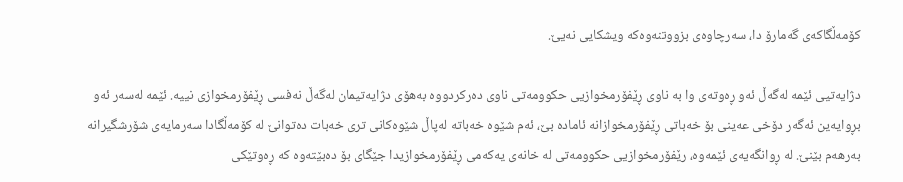کۆمەڵگاکەی گەمارۆ دا، سەرچاوەی بزووتنەوەکە ویشکایی نەیێ.

دژایەتیی ئێمە لەگەڵ ئەو ڕەوتەی وا بە ناوی ڕێفۆرمخوازیی حکوومەتی ناوی دەرکردووە بەهۆی دژایەتیمان لەگەڵ نەفسی ڕێفۆرمخوازی نییە. ئێمە لەسەر ئەو بڕوایەین ئەگەر دۆخی عەینی بۆ خەباتی ڕێفۆرمخوازانە ئامادە بێ، ئەم شێوە خەباتە لەپاڵ شێوەکانی تری خەبات دەتوانێ لە کۆمەڵگادا سەرمایەی شۆرشگیرانە بەرهەم بێنێ. له ڕوانگەیەی ئێمەوە، رێفۆرمخوازیی حکوومەتی لە خانەی یەکەمی ڕێفۆرمخوازیدا جێگای بۆ دەبێتەوە کە ڕەوتێکی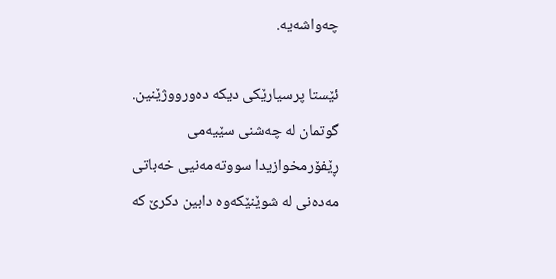چەواشەیە.

ئێستا پرسیارێکی دیکە دەورووژێنین. گوتمان لە چەشنی سێیەمی ڕێفۆرمخوازیدا سووتەمەنیی خەباتی مەدەنی لە شوێنێکەوە دابین دکرێ کە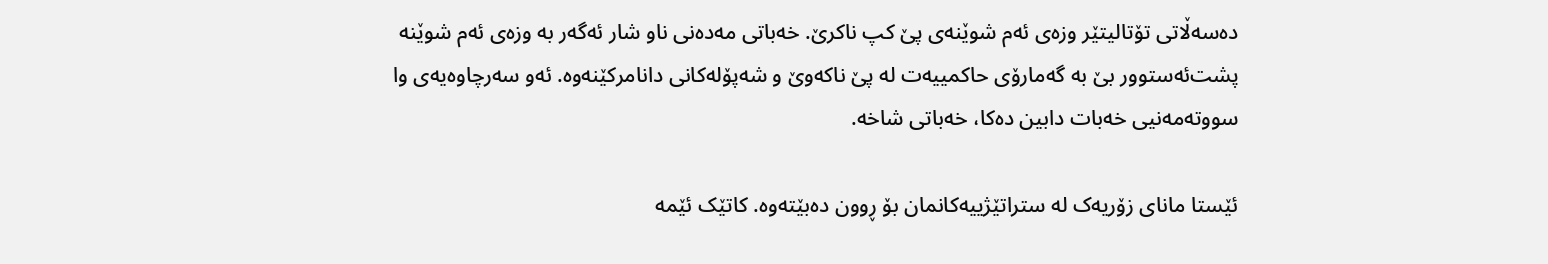دەسەڵاتی تۆتالیتێر وزەی ئەم شوێنەی پێ کپ ناکرێ. خەباتی مەدەنی ناو شار ئەگەر بە وزەی ئەم شوێنە پشت‌ئەستوور بێ به گەمارۆی حاکمییەت لە پێ ناکەوێ و شەپۆلەکانی دانامرکێنەوە. ئەو سەرچاوەیەی وا سووتەمەنیی خەبات دابین دەکا، خەباتی شاخه.

ئێستا مانای زۆریەک لە ستراتێژییەکانمان بۆ ڕوون دەبێتەوە. کاتێک ئێمە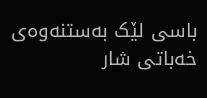باسی لێک بەستنەوەی خەباتی شار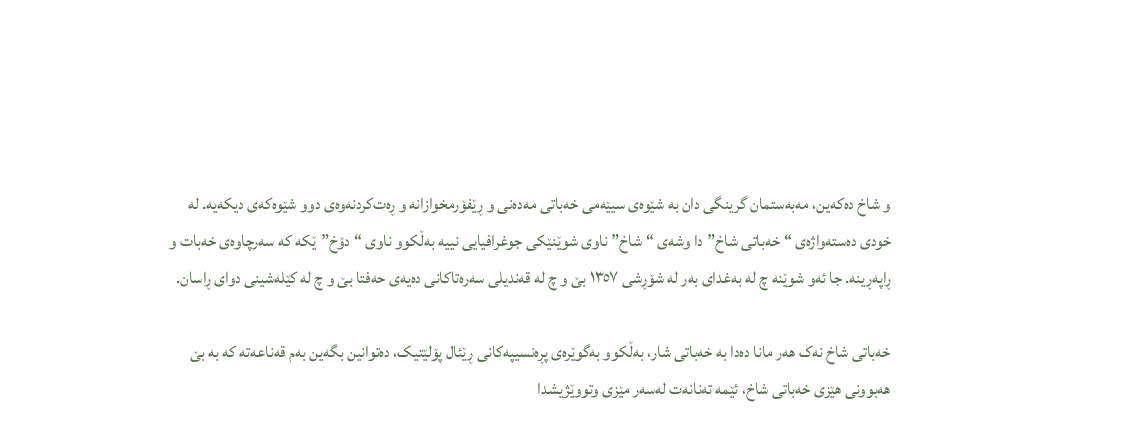و شاخ دەکەین، مەبەستمان گرینگی دان به شێوەی سیێەمی خەباتی مەدەنی و ڕێفۆرمخوازانە و ڕەت‌کردنەوەی دوو شێوەکەی دیکەیە. لە خودی دەستەواژەی “خەباتی شاخ”دا وشەی “شاخ” ناوی شوێنێکی جوغرافیایی نییە بەڵکوو ناوی “دۆخ”ێکە کە سەرچاوەی خەبات و ڕاپەڕینە. جا ئەو شوێنە چ لە بەغدای بەر لە شۆڕشی ١٣٥٧ بێ و چ لە قەندیلی سەرەتاکانی دەیەی حەفتا بێ و چ لە کێلەشینی دوای ڕاسان.

خەباتی شاخ نەک هەر مانا دەدا به خەباتی شار، بەڵکوو بەگوێرەی پڕەنسیپەکانی ڕێئال پۆلێتیک، دەتوانین بگەین بەم قەناعەتە کە بە بێ هەبوونی هێزی خەباتی شاخ، ئێمە تەنانەت لەسەر مێزی وتووێژیشدا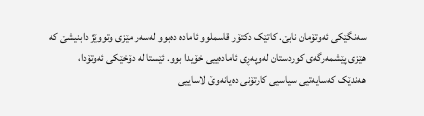سەنگێکی ئەوتۆمان نابێ. کاتێک دکتۆر قاسملوو ئامادە دەبوو لەسەر مێزی وتووێژ دابنیشێ کە هێزی پێشمەرگەی کوردستان لەوپەڕی ئامادەییی خۆیدا بوو. ئێستا لە دۆخێکی ئەوتۆدا، هەندێک کەسایەتیی سیاسیی کارتۆنی دەیانەوێ لاساییی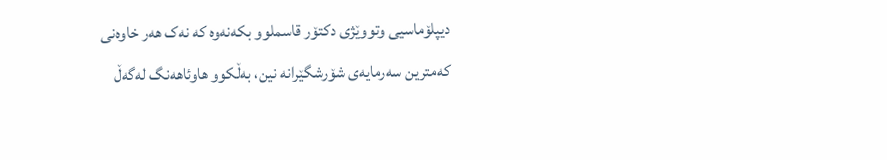دیپلۆماسیی وتووێژی دکتۆر قاسملوو بکەنەوە کە نەک هەر خاوەنی کەمترین سەرمایەی شۆرشگێرانە نین، بەڵکوو هاوئاهەنگ لەگەڵ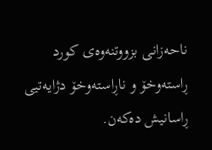ناحەزانی بزووتنەوەی کورد ڕاستەوخۆ و ناڕاستەوخۆ دژایەتیی ڕاسانیش دەکەن.